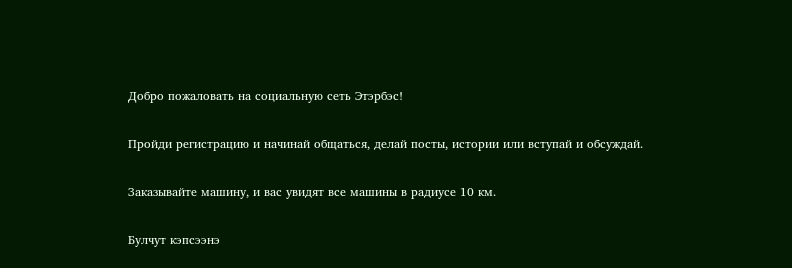Добро пожаловать на социальную сеть Этэрбэс!

Пройди регистрацию и начинай общаться, делай посты, истории или вступай и обсуждай.

Заказывайте машину, и вас увидят все машины в радиусе 10 км.

Булчут кэпсээнэ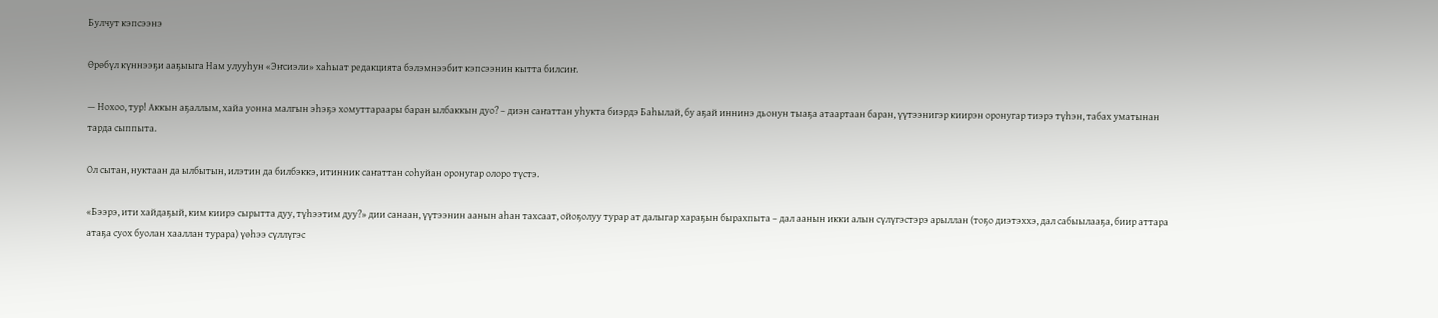Булчут кэпсээнэ

Өрөбүл күннээҕи ааҕыыга Нам улууһун «Эҥсиэли» хаһыат редакцията бэлэмнээбит кэпсээнин кытта билсиҥ.

— Нохоо, тур! Аккын аҕаллым, хайа уонна малгын эһэҕэ хомуттараары баран ылбаккын дуо? – диэн саҥаттан уһукта биэрдэ Баһылай, бу аҕай иннинэ дьонун тыаҕа атаартаан баран, үүтээнигэр киирэн оронугар тиэрэ түһэн, табах уматынан тарда сыппыта.

Ол сытан, нуктаан да ылбытын, илэтин да билбэккэ, итинник саҥаттан соһуйан оронугар олоро түстэ.

«Бээрэ, ити хайдаҕый, ким киирэ сырытта дуу, түһээтим дуу?» дии санаан, үүтээнин аанын аһан тахсаат, ойоҕолуу турар ат далыгар хараҕын бырахпыта – дал аанын икки алын сүлүгэстэрэ арыллан (тоҕо диэтэххэ, дал сабыылааҕа, биир аттара атаҕа суох буолан хааллан турара) үөһээ сүллүгэс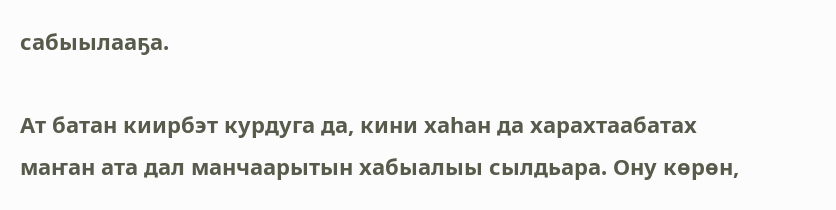сабыылааҕа.

Ат батан киирбэт курдуга да, кини хаһан да харахтаабатах маҥан ата дал манчаарытын хабыалыы сылдьара. Ону көрөн,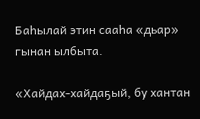Баһылай этин сааһа «дьар» гынан ылбыта.

«Хайдах-хайдаҕый, бу хантан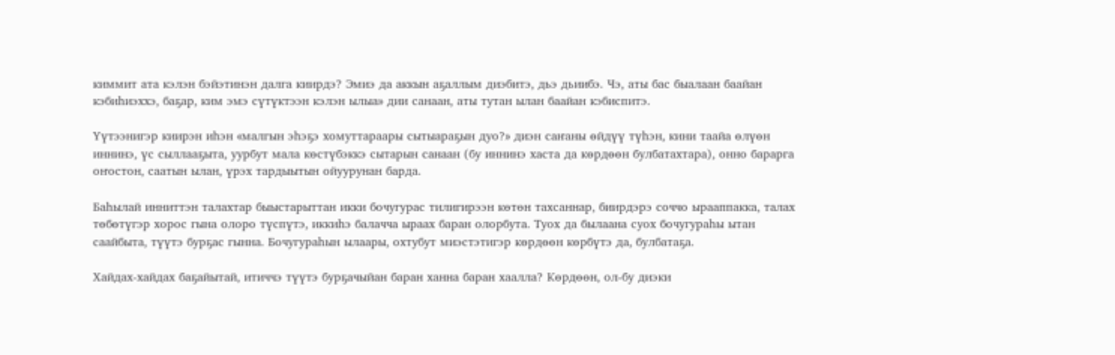киммит ата кэлэн бэйэтинэн далга киирдэ? Эмиэ да аккын аҕаллым диэбитэ, дьэ дьиибэ. Чэ, аты бас быалаан баайан кэбиһиэххэ, баҕар, ким эмэ сүтүктээн кэлэн ылыа» дии санаан, аты тутан ылан баайан кэбиспитэ.

Үүтээнигэр киирэн иһэн «малгын эһэҕэ хомуттараары сытыараҕын дуо?» диэн саҥаны өйдүү түһэн, кини таайа өлүөн иннинэ, үс сыллааҕыта, уурбут мала көстүбэккэ сытарын санаан (бу иннинэ хаста да көрдөөн булбатахтара), онно барарга оҥостон, саатын ылан, үрэх тардыытын ойуурунан барда.

Баһылай инниттэн талахтар быыстарыттан икки бочугурас тилигирээн көтөн тахсаннар, биирдэрэ соччо ырааппакка, талах төбөтүгэр хорос гына олоро түспүтэ, иккиһэ балачча ыраах баран олорбута. Туох да былаана суох бочугураһы ытан саайбыта, түүтэ бурҕас гынна. Бочугураһын ылаары, охтубут миэстэтигэр көрдөөн көрбүтэ да, булбатаҕа.

Хайдах-хайдах баҕайытай, итиччэ түүтэ бурҕачыйан баран ханна баран хаалла? Көрдөөн, ол-бу диэки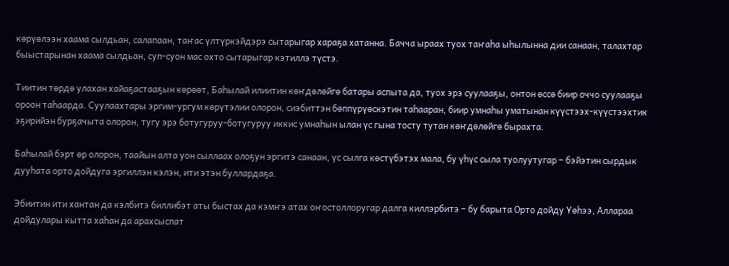көрүөлээн хаама сылдьан, салапаан, таҥас үлтүркэйдэрэ сытарыгар хараҕа хатанна. Бачча ыраах туох таҥаһа ыһылынна дии санаан, талахтар быыстарынан хаама сылдьан, суп-суон мас охто сытарыгар кэтиллэ түстэ.

Тиитин төрдө улахан хайаҕастааҕын көрөөт, Баһылай илиитин көҥдөлөйгө батары аспыта да, туох эрэ суулааҕы, онтон өссө биир оччо суулааҕы ороон таһаарда. Суулаахтары эргим-ургум көрүтэлии олорон, сиэбиттэн бөппүрүөскэтин таһааран, биир умнаһы уматынан күүстээх-күүстээхтик эҕирийэн бурҕачыта олорон, тугу эрэ ботугуруу-ботугуруу иккис умнаһын ылан үс гына тосту тутан көҥдөлөйгө бырахта.

Баһылай бэрт өр олорон, таайын алта уон сыллаах олоҕун эргитэ санаан, үс сылга көстүбэтэх мала, бу үһүс сыла туолуутугар – бэйэтин сырдык дууһата орто дойдуга эргиллэн кэлэн, ити этэн буллардаҕа.

Эбиитин ити хантан да кэлбитэ биллибэт аты быстах да кэмҥэ атах оҥостоллоругар далга киллэрбитэ – бу барыта Орто дойду Үөһээ, Аллараа дойдулары кытта хаһан да арахсыспат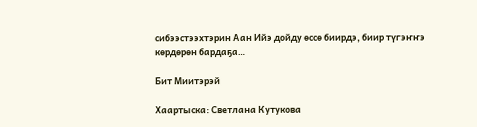сибээстээхтэрин Аан Ийэ дойду өссө биирдэ, биир түгэҥҥэ көрдөрөн бардаҕа…

Бит Миитэрэй

Хаартыска: Светлана Кутукова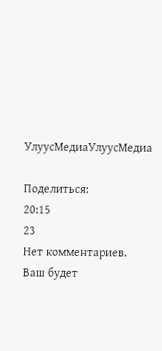УлуусМедиаУлуусМедиа

Поделиться:
20:15
23
Нет комментариев. Ваш будет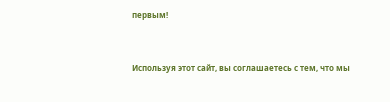первым!



Используя этот сайт, вы соглашаетесь с тем, что мы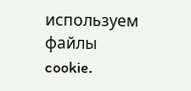используем файлы cookie.